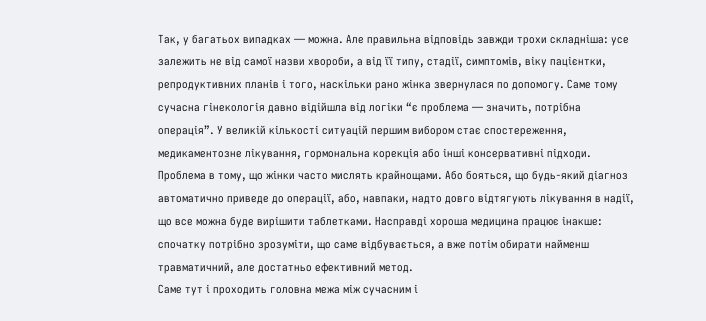Так, у багатьох випадках — можна. Але правильна відповідь завжди трохи складніша: усе залежить не від самої назви хвороби, а від її типу, стадії, симптомів, віку пацієнтки, репродуктивних планів і того, наскільки рано жінка звернулася по допомогу. Саме тому сучасна гінекологія давно відійшла від логіки “є проблема — значить, потрібна операція”. У великій кількості ситуацій першим вибором стає спостереження, медикаментозне лікування, гормональна корекція або інші консервативні підходи.
Проблема в тому, що жінки часто мислять крайнощами. Або бояться, що будь-який діагноз автоматично приведе до операції, або, навпаки, надто довго відтягують лікування в надії, що все можна буде вирішити таблетками. Насправді хороша медицина працює інакше: спочатку потрібно зрозуміти, що саме відбувається, а вже потім обирати найменш травматичний, але достатньо ефективний метод.
Саме тут і проходить головна межа між сучасним і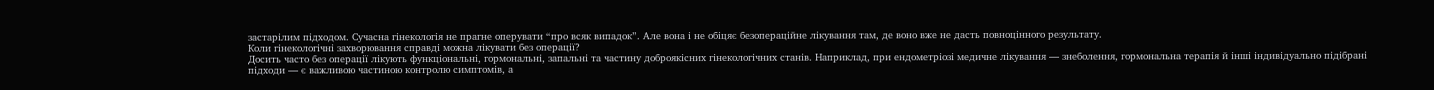застарілим підходом. Сучасна гінекологія не прагне оперувати “про всяк випадок”. Але вона і не обіцяє безопераційне лікування там, де воно вже не дасть повноцінного результату.
Коли гінекологічні захворювання справді можна лікувати без операції?
Досить часто без операції лікують функціональні, гормональні, запальні та частину доброякісних гінекологічних станів. Наприклад, при ендометріозі медичне лікування — знеболення, гормональна терапія й інші індивідуально підібрані підходи — є важливою частиною контролю симптомів, а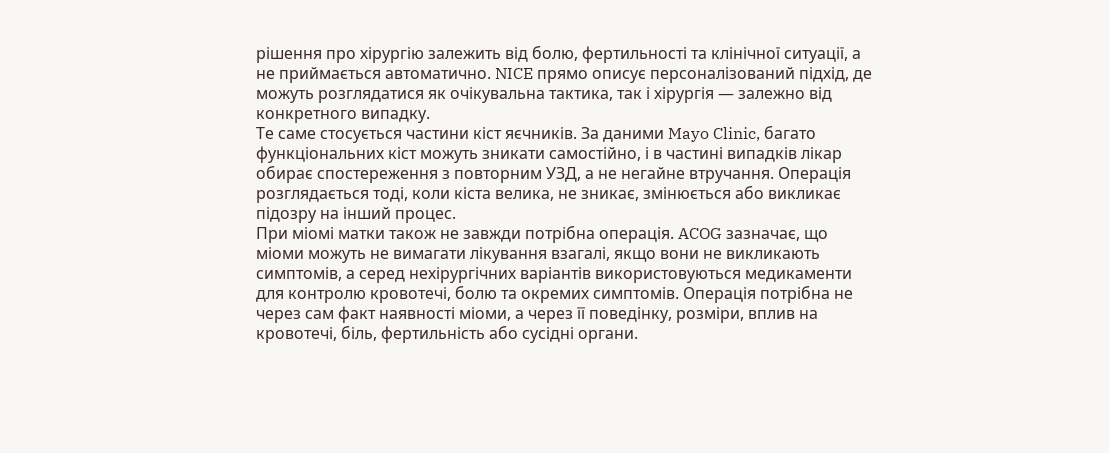рішення про хірургію залежить від болю, фертильності та клінічної ситуації, а не приймається автоматично. NICE прямо описує персоналізований підхід, де можуть розглядатися як очікувальна тактика, так і хірургія — залежно від конкретного випадку.
Те саме стосується частини кіст яєчників. За даними Mayo Clinic, багато функціональних кіст можуть зникати самостійно, і в частині випадків лікар обирає спостереження з повторним УЗД, а не негайне втручання. Операція розглядається тоді, коли кіста велика, не зникає, змінюється або викликає підозру на інший процес.
При міомі матки також не завжди потрібна операція. ACOG зазначає, що міоми можуть не вимагати лікування взагалі, якщо вони не викликають симптомів, а серед нехірургічних варіантів використовуються медикаменти для контролю кровотечі, болю та окремих симптомів. Операція потрібна не через сам факт наявності міоми, а через її поведінку, розміри, вплив на кровотечі, біль, фертильність або сусідні органи.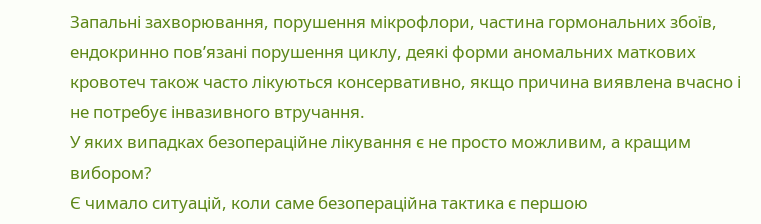Запальні захворювання, порушення мікрофлори, частина гормональних збоїв, ендокринно пов’язані порушення циклу, деякі форми аномальних маткових кровотеч також часто лікуються консервативно, якщо причина виявлена вчасно і не потребує інвазивного втручання.
У яких випадках безопераційне лікування є не просто можливим, а кращим вибором?
Є чимало ситуацій, коли саме безопераційна тактика є першою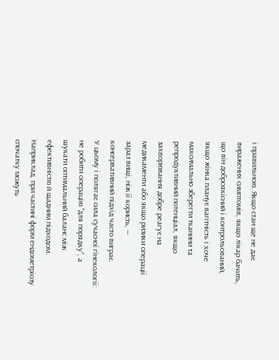і правильною. Якщо стан ще не дає виражених симптомів, якщо лікар бачить, що він доброякісний і контрольований, якщо жінка планує вагітність і хоче максимально зберегти тканини та репродуктивний потенціал, якщо захворювання добре реагує на медикаменти або якщо ризики операції зараз вищі, ніж її користь, — консервативний підхід часто виграє.
У цьому і полягає сила сучасної гінекології: не робити операцію “для порядку”, а шукати оптимальний баланс між ефективністю й щадним підходом. Наприклад, при частині форм ендометріозу спочатку можуть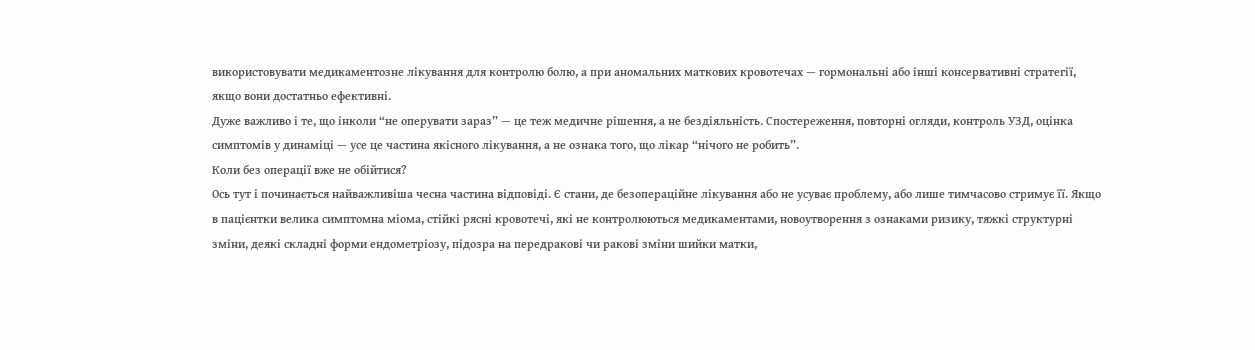використовувати медикаментозне лікування для контролю болю, а при аномальних маткових кровотечах — гормональні або інші консервативні стратегії, якщо вони достатньо ефективні.
Дуже важливо і те, що інколи “не оперувати зараз” — це теж медичне рішення, а не бездіяльність. Спостереження, повторні огляди, контроль УЗД, оцінка симптомів у динаміці — усе це частина якісного лікування, а не ознака того, що лікар “нічого не робить”.
Коли без операції вже не обійтися?
Ось тут і починається найважливіша чесна частина відповіді. Є стани, де безопераційне лікування або не усуває проблему, або лише тимчасово стримує її. Якщо в пацієнтки велика симптомна міома, стійкі рясні кровотечі, які не контролюються медикаментами, новоутворення з ознаками ризику, тяжкі структурні зміни, деякі складні форми ендометріозу, підозра на передракові чи ракові зміни шийки матки,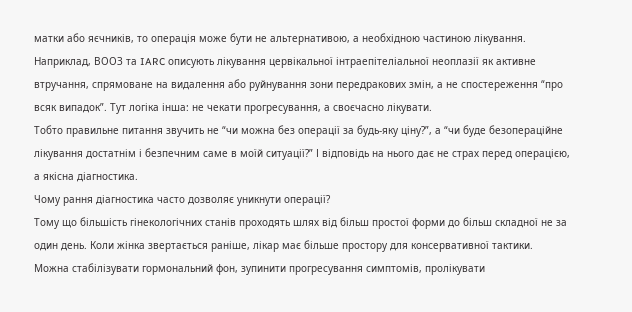матки або яєчників, то операція може бути не альтернативою, а необхідною частиною лікування.
Наприклад, ВООЗ та IARC описують лікування цервікальної інтраепітеліальної неоплазії як активне втручання, спрямоване на видалення або руйнування зони передракових змін, а не спостереження “про всяк випадок”. Тут логіка інша: не чекати прогресування, а своєчасно лікувати.
Тобто правильне питання звучить не “чи можна без операції за будь-яку ціну?”, а “чи буде безопераційне лікування достатнім і безпечним саме в моїй ситуації?” І відповідь на нього дає не страх перед операцією, а якісна діагностика.
Чому рання діагностика часто дозволяє уникнути операції?
Тому що більшість гінекологічних станів проходять шлях від більш простої форми до більш складної не за один день. Коли жінка звертається раніше, лікар має більше простору для консервативної тактики. Можна стабілізувати гормональний фон, зупинити прогресування симптомів, пролікувати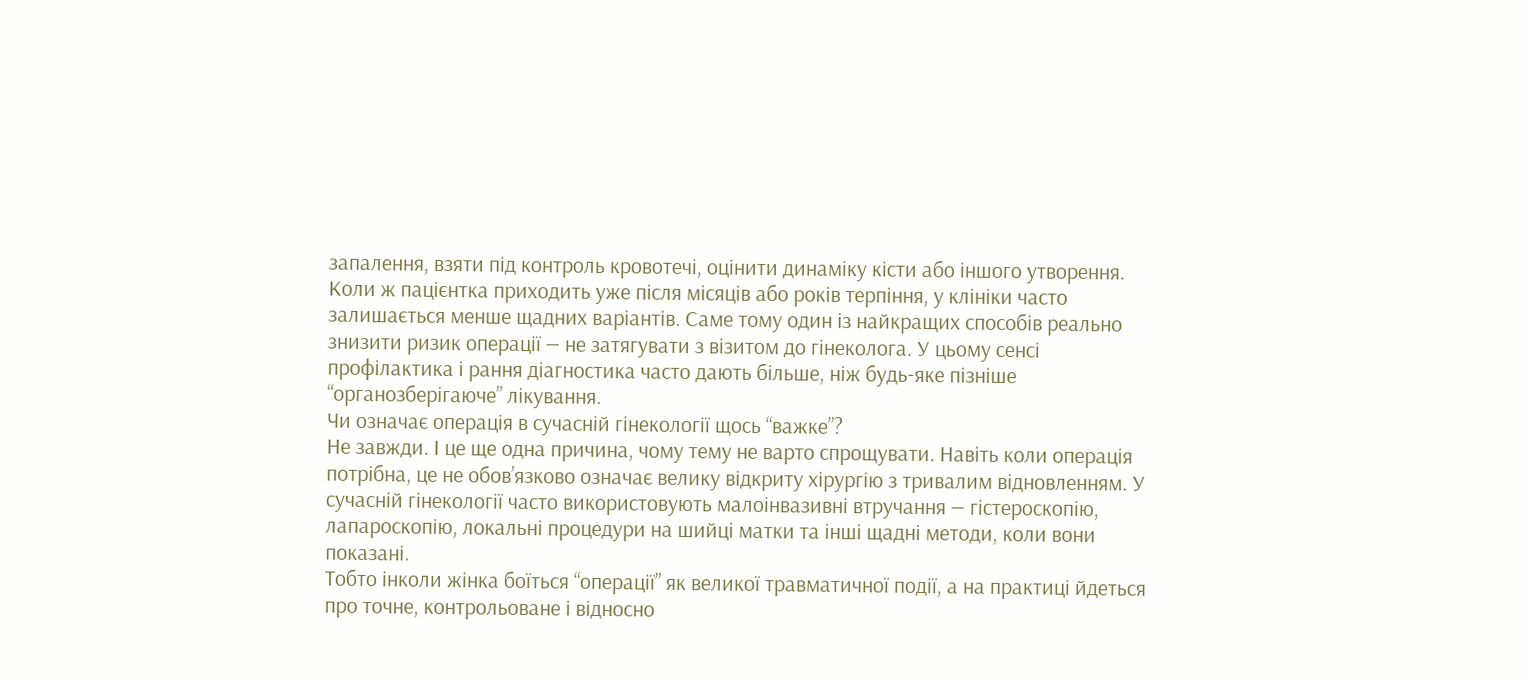запалення, взяти під контроль кровотечі, оцінити динаміку кісти або іншого утворення.
Коли ж пацієнтка приходить уже після місяців або років терпіння, у клініки часто залишається менше щадних варіантів. Саме тому один із найкращих способів реально знизити ризик операції — не затягувати з візитом до гінеколога. У цьому сенсі профілактика і рання діагностика часто дають більше, ніж будь-яке пізніше “органозберігаюче” лікування.
Чи означає операція в сучасній гінекології щось “важке”?
Не завжди. І це ще одна причина, чому тему не варто спрощувати. Навіть коли операція потрібна, це не обов’язково означає велику відкриту хірургію з тривалим відновленням. У сучасній гінекології часто використовують малоінвазивні втручання — гістероскопію, лапароскопію, локальні процедури на шийці матки та інші щадні методи, коли вони показані.
Тобто інколи жінка боїться “операції” як великої травматичної події, а на практиці йдеться про точне, контрольоване і відносно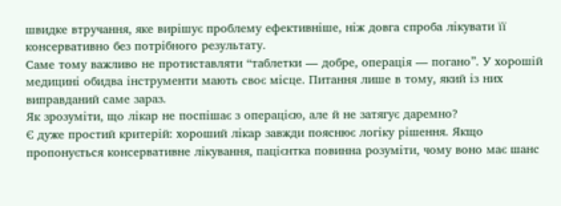швидке втручання, яке вирішує проблему ефективніше, ніж довга спроба лікувати її консервативно без потрібного результату.
Саме тому важливо не протиставляти “таблетки — добре, операція — погано”. У хорошій медицині обидва інструменти мають своє місце. Питання лише в тому, який із них виправданий саме зараз.
Як зрозуміти, що лікар не поспішає з операцією, але й не затягує даремно?
Є дуже простий критерій: хороший лікар завжди пояснює логіку рішення. Якщо пропонується консервативне лікування, пацієнтка повинна розуміти, чому воно має шанс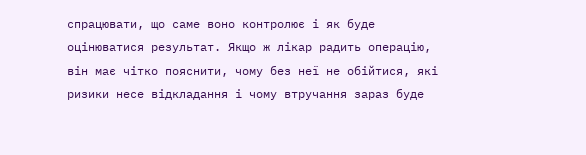спрацювати, що саме воно контролює і як буде оцінюватися результат. Якщо ж лікар радить операцію, він має чітко пояснити, чому без неї не обійтися, які ризики несе відкладання і чому втручання зараз буде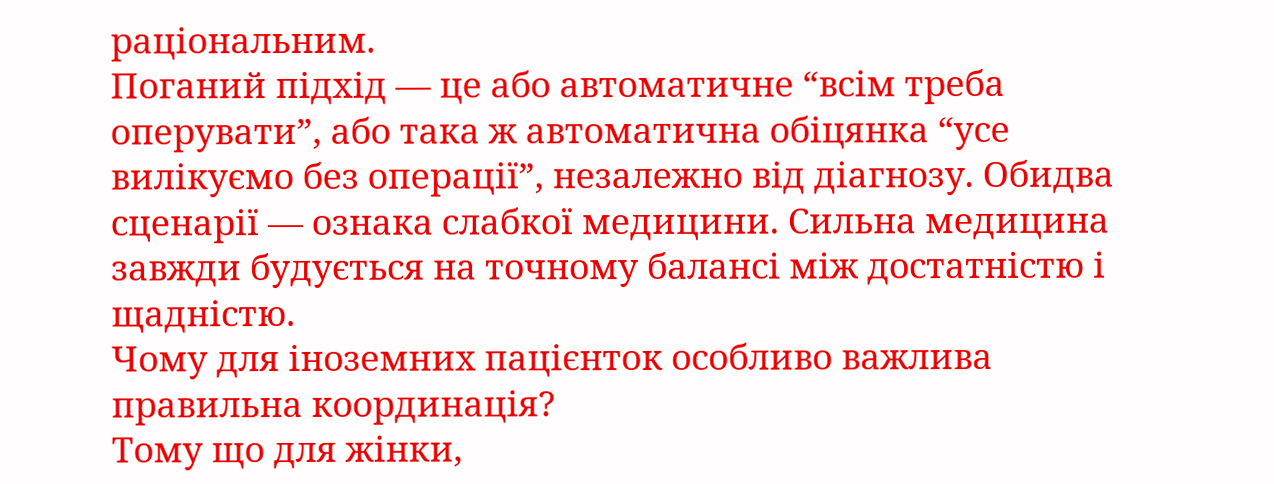раціональним.
Поганий підхід — це або автоматичне “всім треба оперувати”, або така ж автоматична обіцянка “усе вилікуємо без операції”, незалежно від діагнозу. Обидва сценарії — ознака слабкої медицини. Сильна медицина завжди будується на точному балансі між достатністю і щадністю.
Чому для іноземних пацієнток особливо важлива правильна координація?
Тому що для жінки,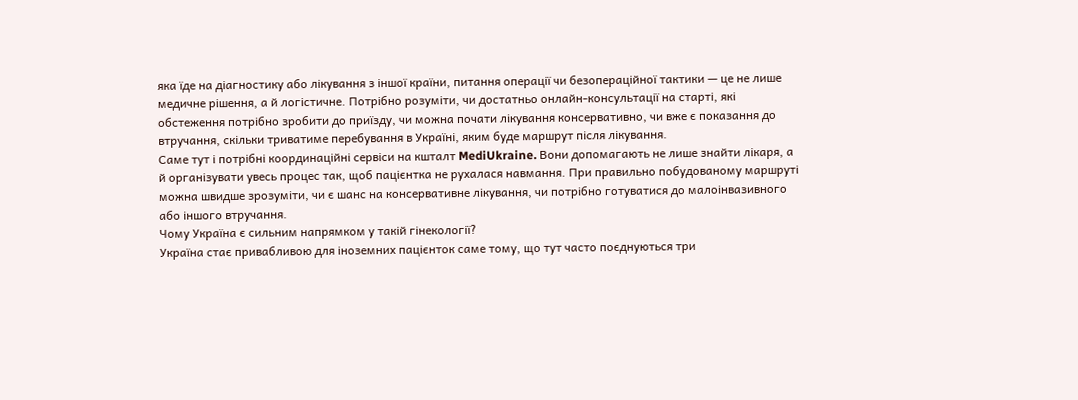яка їде на діагностику або лікування з іншої країни, питання операції чи безопераційної тактики — це не лише медичне рішення, а й логістичне. Потрібно розуміти, чи достатньо онлайн-консультації на старті, які обстеження потрібно зробити до приїзду, чи можна почати лікування консервативно, чи вже є показання до втручання, скільки триватиме перебування в Україні, яким буде маршрут після лікування.
Саме тут і потрібні координаційні сервіси на кшталт MediUkraine. Вони допомагають не лише знайти лікаря, а й організувати увесь процес так, щоб пацієнтка не рухалася навмання. При правильно побудованому маршруті можна швидше зрозуміти, чи є шанс на консервативне лікування, чи потрібно готуватися до малоінвазивного або іншого втручання.
Чому Україна є сильним напрямком у такій гінекології?
Україна стає привабливою для іноземних пацієнток саме тому, що тут часто поєднуються три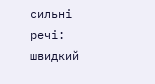сильні речі: швидкий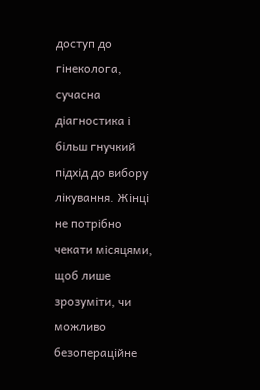доступ до гінеколога, сучасна діагностика і більш гнучкий підхід до вибору лікування. Жінці не потрібно чекати місяцями, щоб лише зрозуміти, чи можливо безопераційне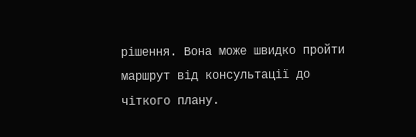рішення. Вона може швидко пройти маршрут від консультації до чіткого плану.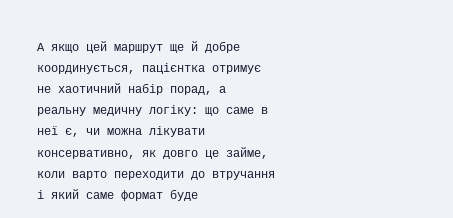А якщо цей маршрут ще й добре координується, пацієнтка отримує не хаотичний набір порад, а реальну медичну логіку: що саме в неї є, чи можна лікувати консервативно, як довго це займе, коли варто переходити до втручання і який саме формат буде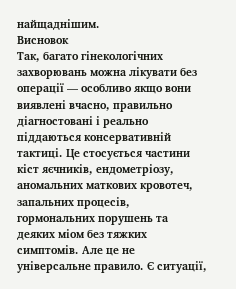найщаднішим.
Висновок
Так, багато гінекологічних захворювань можна лікувати без операції — особливо якщо вони виявлені вчасно, правильно діагностовані і реально піддаються консервативній тактиці. Це стосується частини кіст яєчників, ендометріозу, аномальних маткових кровотеч, запальних процесів, гормональних порушень та деяких міом без тяжких симптомів. Але це не універсальне правило. Є ситуації,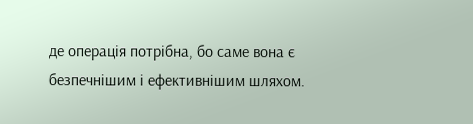де операція потрібна, бо саме вона є безпечнішим і ефективнішим шляхом.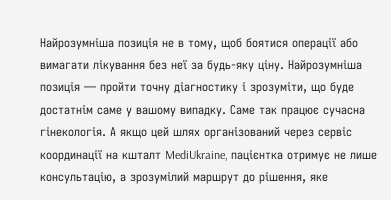Найрозумніша позиція не в тому, щоб боятися операції або вимагати лікування без неї за будь-яку ціну. Найрозумніша позиція — пройти точну діагностику і зрозуміти, що буде достатнім саме у вашому випадку. Саме так працює сучасна гінекологія. А якщо цей шлях організований через сервіс координації на кшталт MediUkraine, пацієнтка отримує не лише консультацію, а зрозумілий маршрут до рішення, яке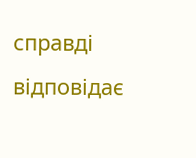справді відповідає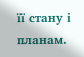її стану і планам.